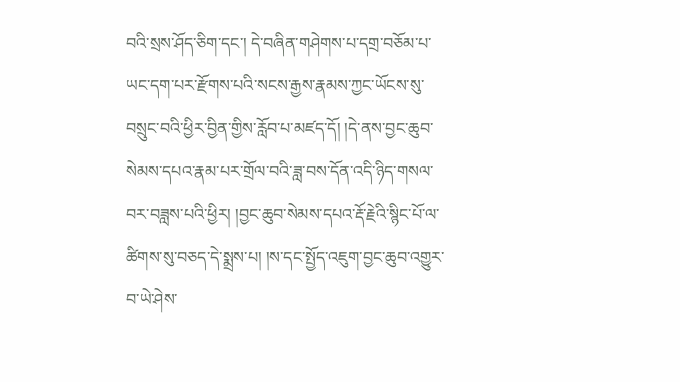བའི་སྲས་ཤོད་ཅིག་དང་། དེ་བཞིན་གཤེགས་པ་དགྲ་བཅོམ་པ་ཡང་དག་པར་རྫོགས་པའི་སངས་རྒྱས་རྣམས་ཀྱང་ཡོངས་སུ་བསྲུང་བའི་ཕྱིར་བྱིན་གྱིས་རློབ་པ་མཛད་དོ། །དེ་ནས་བྱང་ཆུབ་སེམས་དཔའ་རྣམ་པར་གྲོལ་བའི་ཟླ་བས་དོན་འདི་ཉིད་གསལ་བར་བཟླས་པའི་ཕྱིར། །བྱང་ཆུབ་སེམས་དཔའ་རྡོ་རྗེའི་སྙིང་པོ་ལ་ཚིགས་སུ་བཅད་དེ་སྨྲས་པ། །ས་དང་སྤྱོད་འཇུག་བྱང་ཆུབ་འགྱུར་བ་ཡེ་ཤེས་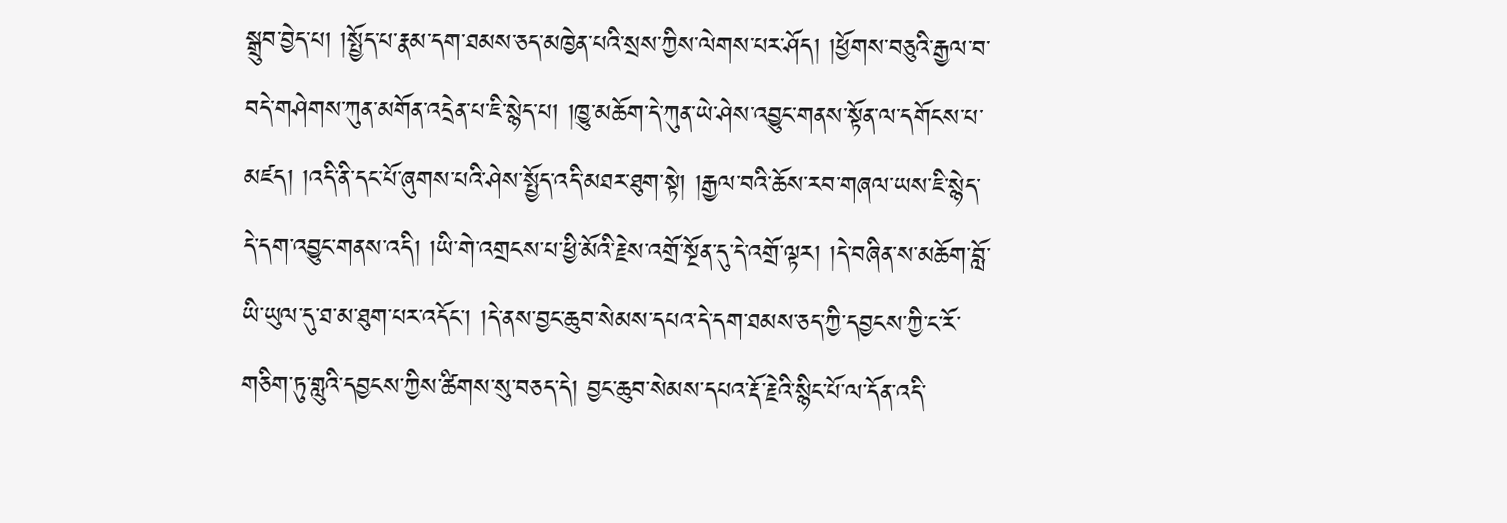སྒྲུབ་བྱེད་པ། །སྤྱོད་པ་རྣམ་དག་ཐམས་ཅད་མཁྱེན་པའི་སྲས་ཀྱིས་ལེགས་པར་ཤོད། །ཕྱོགས་བཅུའི་རྒྱལ་བ་བདེ་གཤེགས་ཀུན་མགོན་འདྲེན་པ་ཇི་སྙེད་པ། །ཁྱུ་མཆོག་དེ་ཀུན་ཡེ་ཤེས་འབྱུང་གནས་སྟོན་ལ་དགོངས་པ་མཛད། །འདི་ནི་དང་པོ་ཞུགས་པའི་ཤེས་སྤྱོད་འདི་མཐར་ཐུག་སྟེ། །རྒྱལ་བའི་ཆོས་རབ་གཞལ་ཡས་ཇི་སྙེད་དེ་དག་འབྱུང་གནས་འདི། །ཡི་གེ་འགྲངས་པ་ཕྱི་མོའི་རྗེས་འགྲོ་སྔོན་དུ་དེ་འགྲོ་ལྟར། །དེ་བཞིན་ས་མཆོག་བློ་ཡི་ཡུལ་དུ་ཐ་མ་ཐུག་པར་འདོང་། །དེ་ནས་བྱང་ཆུབ་སེམས་དཔའ་དེ་དག་ཐམས་ཅད་ཀྱི་དབྱངས་ཀྱི་ང་རོ་གཅིག་ཏུ་གླུའི་དབྱངས་ཀྱིས་ཚིགས་སུ་བཅད་དེ། བྱང་ཆུབ་སེམས་དཔའ་རྡོ་རྗེའི་སྙིང་པོ་ལ་དོན་འདི་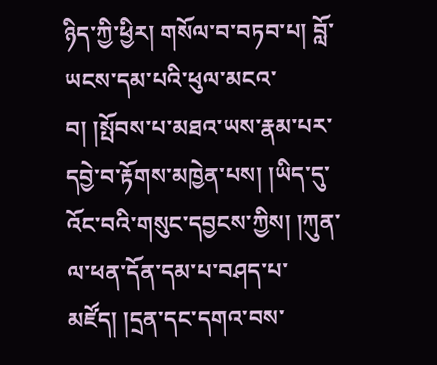ཉིད་ཀྱི་ཕྱིར། གསོལ་བ་བཏབ་པ། བློ་ཡངས་དམ་པའི་ཕུལ་མངའ་བ། །སྤོབས་པ་མཐའ་ཡས་རྣམ་པར་དབྱེ་བ་རྟོགས་མཁྱེན་པས། །ཡིད་དུ་འོང་བའི་གསུང་དབྱངས་ཀྱིས། །ཀུན་ལ་ཕན་དོན་དམ་པ་བཤད་པ་མཛོད། །དྲན་དང་དགའ་བས་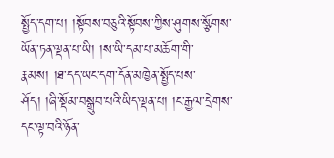སྤྱོད་དག་པ། །སྟོབས་བཅུའི་སྟོབས་ཀྱིས་ཤུགས་སྩོགས་ཡོན་ཏན་ལྡན་པ་ཡི། །ས་ཡི་དམ་པ་མཆོག་གི་རྣམས། །ཐ་དད་ཡང་དག་དོན་མཁྱེན་སྤྱོད་པས་ཤོད། །ཞི་སྡོམ་བསྒྲུབ་པའི་ཡིད་ལྡན་པ། །ང་རྒྱལ་དྲེགས་དང་ལྟ་བའི་ཉོན་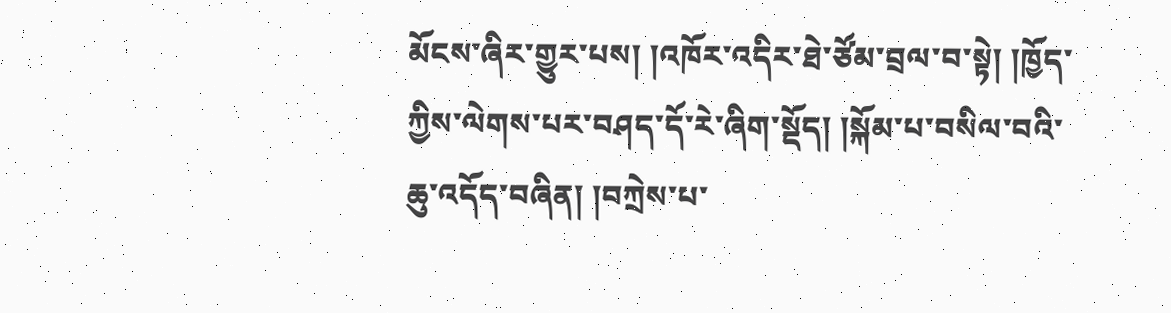མོངས་ཞིར་གྱུར་པས། །འཁོར་འདིར་ཐེ་ཙོམ་བྲལ་བ་སྟེ། །ཁྱོད་ཀྱིས་ལེགས་པར་བཤད་དོ་རེ་ཞིག་སྡོད། །སྐོམ་པ་བསིལ་བའི་ཆུ་འདོད་བཞིན། །བཀྲེས་པ་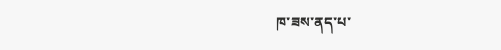ཁ་ཟས་ནད་པ་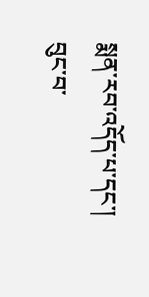སྨན་རབ་འདོད་པ་དང་། བུང་བ་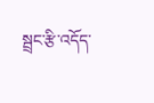སྦྲང་རྩི་འདོད་